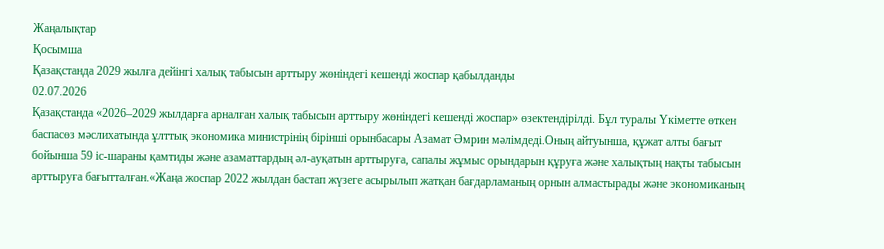Жаңалықтар
Қосымша
Қазақстанда 2029 жылға дейінгі халық табысын арттыру жөніндегі кешенді жоспар қабылданды
02.07.2026
Қазақстанда «2026–2029 жылдарға арналған халық табысын арттыру жөніндегі кешенді жоспар» өзектендірілді. Бұл туралы Үкіметте өткен баспасөз мәслихатында ұлттық экономика министрінің бірінші орынбасары Азамат Әмрин мәлімдеді.Оның айтуынша, құжат алты бағыт бойынша 59 іс-шараны қамтиды және азаматтардың әл-ауқатын арттыруға, сапалы жұмыс орындарын құруға және халықтың нақты табысын арттыруға бағытталған.«Жаңа жоспар 2022 жылдан бастап жүзеге асырылып жатқан бағдарламаның орнын алмастырады және экономиканың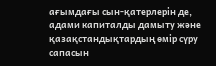ағымдағы сын-қатерлерін де, адами капиталды дамыту және қазақстандықтардың өмір сүру сапасын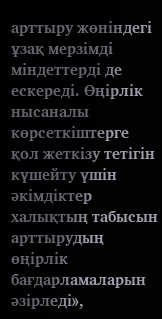арттыру жөніндегі ұзақ мерзімді міндеттерді де ескереді. Өңірлік нысаналы көрсеткіштерге қол жеткізу тетігін күшейту үшін әкімдіктер халықтың табысын арттырудың өңірлік бағдарламаларын әзірледі»,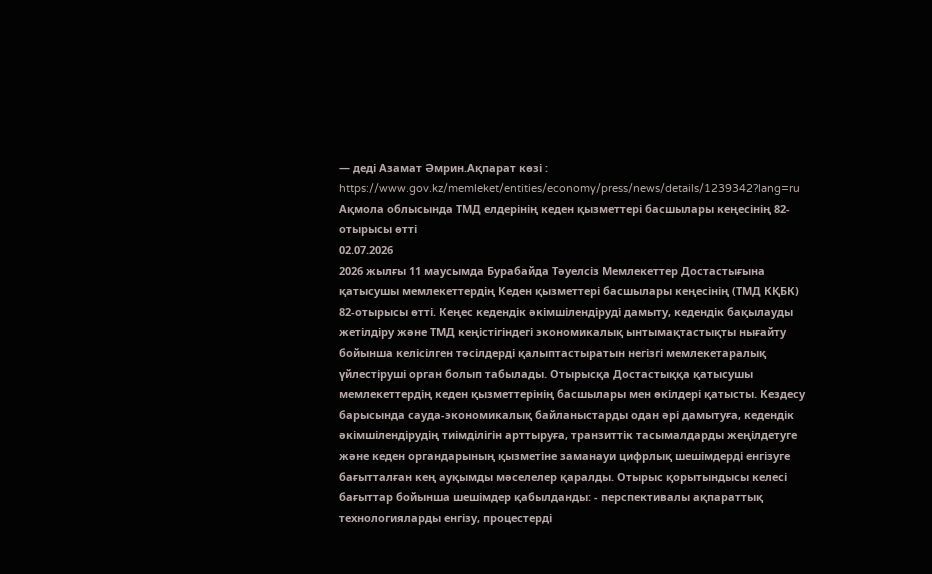— деді Азамат Әмрин.Ақпарат көзі : https://www.gov.kz/memleket/entities/economy/press/news/details/1239342?lang=ru
Ақмола облысында ТМД елдерінің кеден қызметтері басшылары кеңесінің 82-отырысы өтті
02.07.2026
2026 жылғы 11 маусымда Бурабайда Тәуелсіз Мемлекеттер Достастығына қатысушы мемлекеттердің Кеден қызметтері басшылары кеңесінің (ТМД КҚБК) 82-отырысы өтті. Кеңес кедендік әкімшілендіруді дамыту, кедендік бақылауды жетілдіру және ТМД кеңістігіндегі экономикалық ынтымақтастықты нығайту бойынша келісілген тәсілдерді қалыптастыратын негізгі мемлекетаралық үйлестіруші орган болып табылады. Отырысқа Достастыққа қатысушы мемлекеттердің кеден қызметтерінің басшылары мен өкілдері қатысты. Кездесу барысында сауда-экономикалық байланыстарды одан әрі дамытуға, кедендік әкімшілендірудің тиімділігін арттыруға, транзиттік тасымалдарды жеңілдетуге және кеден органдарының қызметіне заманауи цифрлық шешімдерді енгізуге бағытталған кең ауқымды мәселелер қаралды. Отырыс қорытындысы келесі бағыттар бойынша шешімдер қабылданды: - перспективалы ақпараттық технологияларды енгізу, процестерді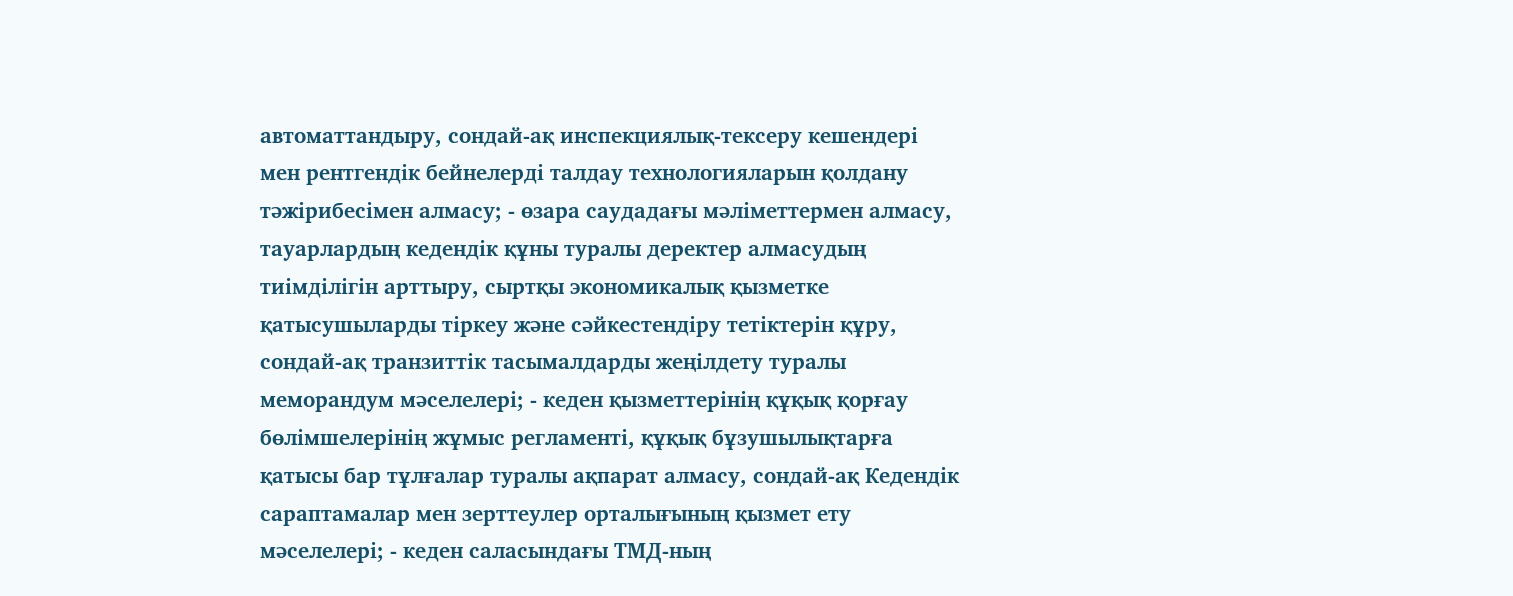автоматтандыру, сондай-ақ инспекциялық-тексеру кешендері мен рентгендік бейнелерді талдау технологияларын қолдану тәжірибесімен алмасу; - өзара саудадағы мәліметтермен алмасу, тауарлардың кедендік құны туралы деректер алмасудың тиімділігін арттыру, сыртқы экономикалық қызметке қатысушыларды тіркеу және сәйкестендіру тетіктерін құру, сондай-ақ транзиттік тасымалдарды жеңілдету туралы меморандум мәселелері; - кеден қызметтерінің құқық қорғау бөлімшелерінің жұмыс регламенті, құқық бұзушылықтарға қатысы бар тұлғалар туралы ақпарат алмасу, сондай-ақ Кедендік сараптамалар мен зерттеулер орталығының қызмет ету мәселелері; - кеден саласындағы ТМД-ның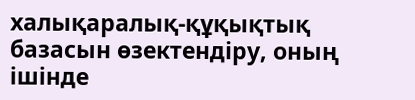халықаралық-құқықтық базасын өзектендіру, оның ішінде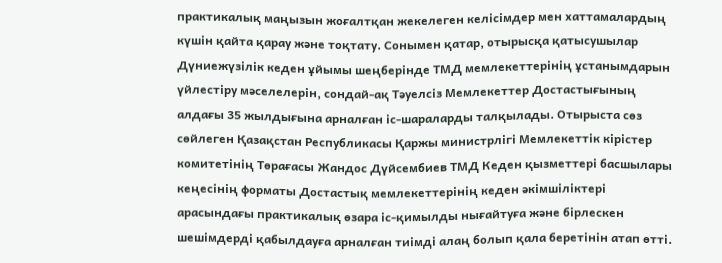практикалық маңызын жоғалтқан жекелеген келісімдер мен хаттамалардың күшін қайта қарау және тоқтату. Сонымен қатар, отырысқа қатысушылар Дүниежүзілік кеден ұйымы шеңберінде ТМД мемлекеттерінің ұстанымдарын үйлестіру мәселелерін, сондай-ақ Тәуелсіз Мемлекеттер Достастығының алдағы 35 жылдығына арналған іс-шараларды талқылады. Отырыста сөз сөйлеген Қазақстан Республикасы Қаржы министрлігі Мемлекеттік кірістер комитетінің Төрағасы Жандос Дүйсембиев ТМД Кеден қызметтері басшылары кеңесінің форматы Достастық мемлекеттерінің кеден әкімшіліктері арасындағы практикалық өзара іс-қимылды нығайтуға және бірлескен шешімдерді қабылдауға арналған тиімді алаң болып қала беретінін атап өтті.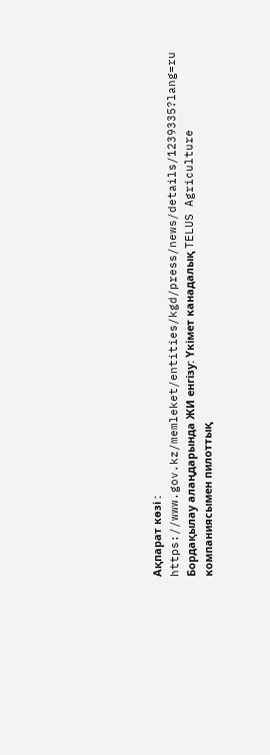Ақпарат көзі : https://www.gov.kz/memleket/entities/kgd/press/news/details/1239335?lang=ru
Бордақылау алаңдарында ЖИ енгізу: Үкімет канадалық TELUS Agriculture компаниясымен пилоттық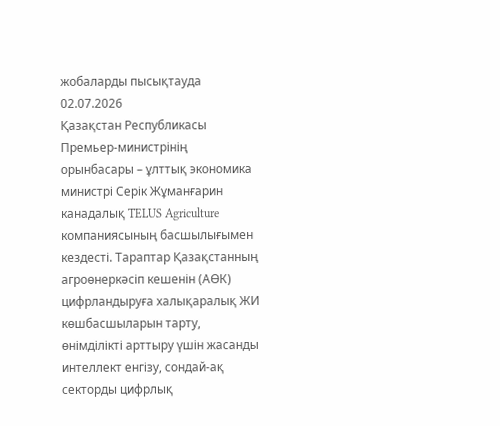жобаларды пысықтауда
02.07.2026
Қазақстан Республикасы Премьер-министрінің орынбасары – ұлттық экономика министрі Серік Жұманғарин канадалық TELUS Agriculture компаниясының басшылығымен кездесті. Тараптар Қазақстанның агроөнеркәсіп кешенін (АӨК) цифрландыруға халықаралық ЖИ көшбасшыларын тарту, өнімділікті арттыру үшін жасанды интеллект енгізу, сондай-ақ секторды цифрлық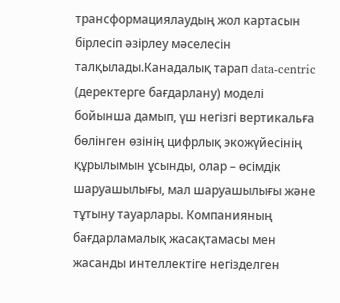трансформациялаудың жол картасын бірлесіп әзірлеу мәселесін талқылады.Канадалық тарап data-centric (деректерге бағдарлану) моделі бойынша дамып, үш негізгі вертикальға бөлінген өзінің цифрлық экожүйесінің құрылымын ұсынды, олар – өсімдік шаруашылығы, мал шаруашылығы және тұтыну тауарлары. Компанияның бағдарламалық жасақтамасы мен жасанды интеллектіге негізделген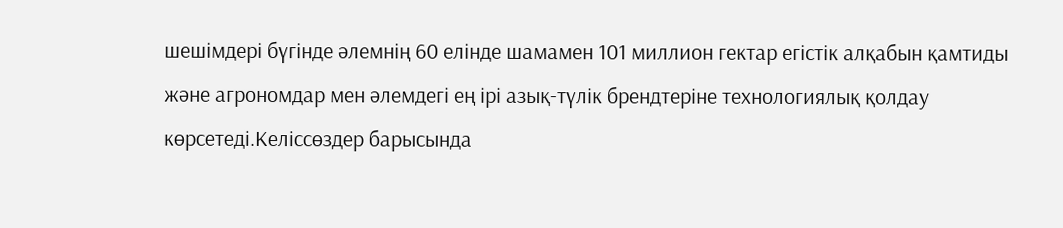шешімдері бүгінде әлемнің 60 елінде шамамен 101 миллион гектар егістік алқабын қамтиды және агрономдар мен әлемдегі ең ірі азық-түлік брендтеріне технологиялық қолдау көрсетеді.Келіссөздер барысында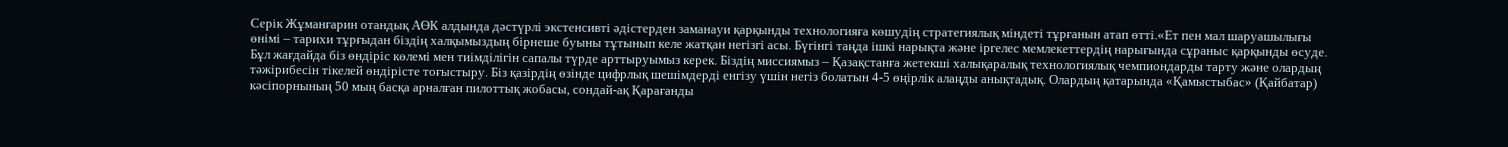Серік Жұманғарин отандық АӨК алдында дәстүрлі экстенсивті әдістерден заманауи қарқынды технологияға көшудің стратегиялық міндеті тұрғанын атап өтті.«Ет пен мал шаруашылығы өнімі – тарихи тұрғыдан біздің халқымыздың бірнеше буыны тұтынып келе жатқан негізгі асы. Бүгінгі таңда ішкі нарықта және іргелес мемлекеттердің нарығында сұраныс қарқынды өсуде. Бұл жағдайда біз өндіріс көлемі мен тиімділігін сапалы түрде арттыруымыз керек. Біздің миссиямыз – Қазақстанға жетекші халықаралық технологиялық чемпиондарды тарту және олардың тәжірибесін тікелей өндірісте тоғыстыру. Біз қазірдің өзінде цифрлық шешімдерді енгізу үшін негіз болатын 4-5 өңірлік алаңды анықтадық. Олардың қатарында «Қамыстыбас» (Қайбатар) кәсіпорнының 50 мың басқа арналған пилоттық жобасы, сондай-ақ Қарағанды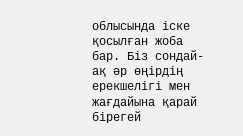облысында іске қосылған жоба бар. Біз сондай-ақ әр өңірдің ерекшелігі мен жағдайына қарай бірегей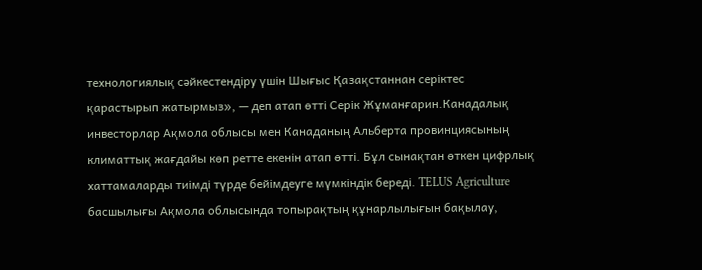технологиялық сәйкестендіру үшін Шығыс Қазақстаннан серіктес қарастырып жатырмыз», — деп атап өтті Серік Жұманғарин.Канадалық инвесторлар Ақмола облысы мен Канаданың Альберта провинциясының климаттық жағдайы көп ретте екенін атап өтті. Бұл сынақтан өткен цифрлық хаттамаларды тиімді түрде бейімдеуге мүмкіндік береді. TELUS Agriculture басшылығы Ақмола облысында топырақтың құнарлылығын бақылау,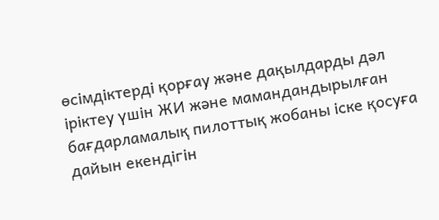өсімдіктерді қорғау және дақылдарды дәл іріктеу үшін ЖИ және мамандандырылған бағдарламалық пилоттық жобаны іске қосуға дайын екендігін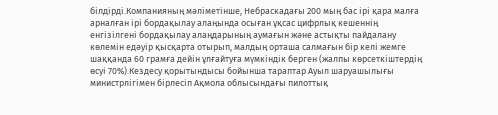білдірді.Компанияның мәліметінше, Небраскадағы 200 мың бас ірі қара малға арналған ірі бордақылау алаңында осыған ұқсас цифрлық кешеннің енгізілгені бордақылау алаңдарының аумағын және астықты пайдалану көлемін едәуір қысқарта отырып, малдың орташа салмағын бір келі жемге шаққанда 60 грамға дейін ұлғайтуға мүмкіндік берген (жалпы көрсеткіштердің өсуі 70%).Кездесу қорытындысы бойынша тараптар Ауыл шаруашылығы министрлігімен бірлесіп Ақмола облысындағы пилоттық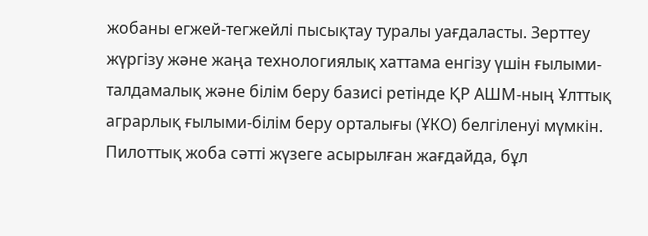жобаны егжей-тегжейлі пысықтау туралы уағдаласты. Зерттеу жүргізу және жаңа технологиялық хаттама енгізу үшін ғылыми-талдамалық және білім беру базисі ретінде ҚР АШМ-ның Ұлттық аграрлық ғылыми-білім беру орталығы (ҰКО) белгіленуі мүмкін. Пилоттық жоба сәтті жүзеге асырылған жағдайда, бұл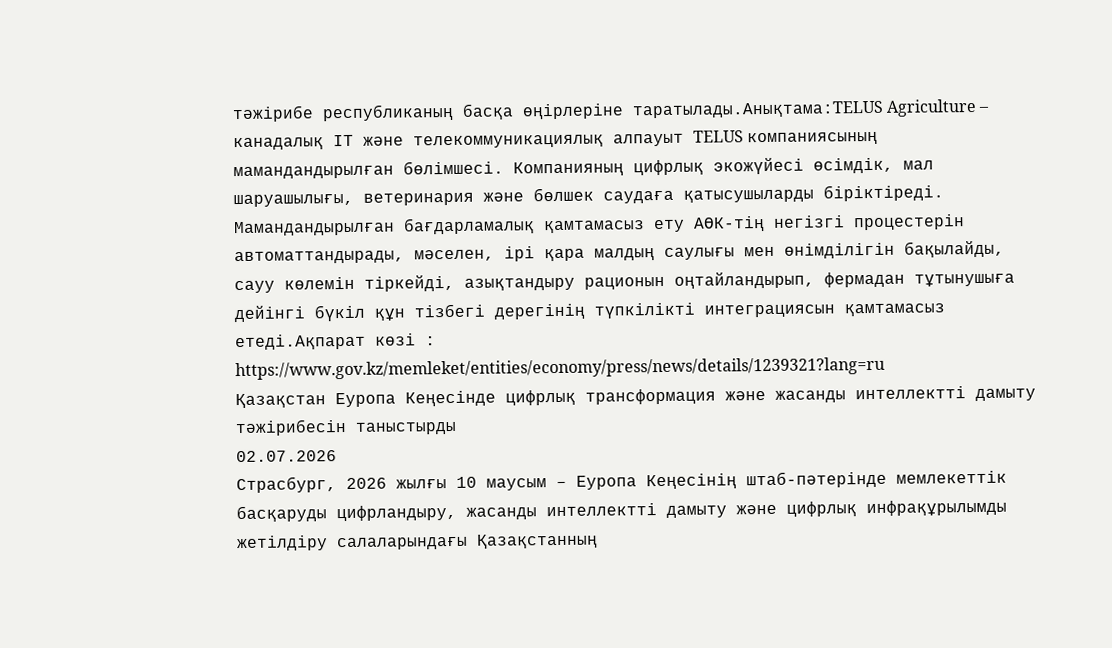тәжірибе республиканың басқа өңірлеріне таратылады.Анықтама:TELUS Agriculture – канадалық ІT және телекоммуникациялық алпауыт TELUS компаниясының мамандандырылған бөлімшесі. Компанияның цифрлық экожүйесі өсімдік, мал шаруашылығы, ветеринария және бөлшек саудаға қатысушыларды біріктіреді. Мамандандырылған бағдарламалық қамтамасыз ету АӨК-тің негізгі процестерін автоматтандырады, мәселен, ірі қара малдың саулығы мен өнімділігін бақылайды, сауу көлемін тіркейді, азықтандыру рационын оңтайландырып, фермадан тұтынушыға дейінгі бүкіл құн тізбегі дерегінің түпкілікті интеграциясын қамтамасыз етеді.Ақпарат көзі : https://www.gov.kz/memleket/entities/economy/press/news/details/1239321?lang=ru
Қазақстан Еуропа Кеңесінде цифрлық трансформация және жасанды интеллектті дамыту тәжірибесін таныстырды
02.07.2026
Страсбург, 2026 жылғы 10 маусым – Еуропа Кеңесінің штаб-пәтерінде мемлекеттік басқаруды цифрландыру, жасанды интеллектті дамыту және цифрлық инфрақұрылымды жетілдіру салаларындағы Қазақстанның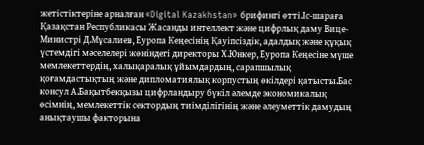жетістіктеріне арналған «Digital Kazakhstan» брифингі өтті.Іс-шараға Қазақстан Республикасы Жасанды интеллект және цифрлық даму Вице-Министрі Д.Мұсалиев, Еуропа Кеңесінің Қауіпсіздік, адалдық және құқық үстемдігі мәселелері жөніндегі директоры Х.Юнкер, Еуропа Кеңесіне мүше мемлекеттердің, халықаралық ұйымдардың, сарапшылық қоғамдастықтың және дипломатиялық корпустың өкілдері қатысты.Бас консул А.Бақытбекқызы цифрландыру бүкіл әлемде экономикалық өсімнің, мемлекеттік сектордың тиімділігінің және әлеуметтік дамудың анықтаушы факторына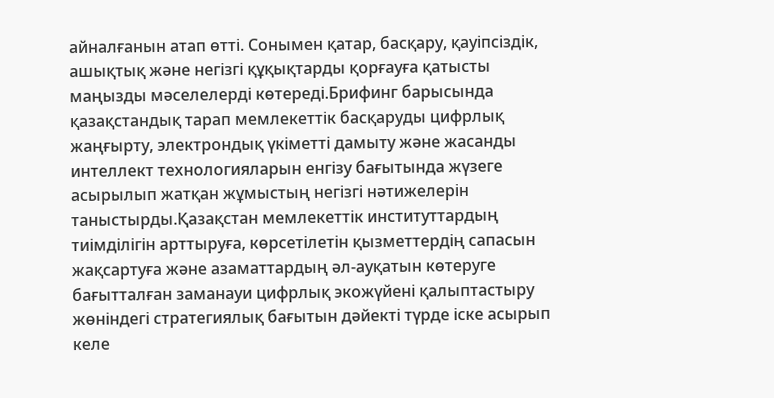айналғанын атап өтті. Сонымен қатар, басқару, қауіпсіздік, ашықтық және негізгі құқықтарды қорғауға қатысты маңызды мәселелерді көтереді.Брифинг барысында қазақстандық тарап мемлекеттік басқаруды цифрлық жаңғырту, электрондық үкіметті дамыту және жасанды интеллект технологияларын енгізу бағытында жүзеге асырылып жатқан жұмыстың негізгі нәтижелерін таныстырды.Қазақстан мемлекеттік институттардың тиімділігін арттыруға, көрсетілетін қызметтердің сапасын жақсартуға және азаматтардың әл-ауқатын көтеруге бағытталған заманауи цифрлық экожүйені қалыптастыру жөніндегі стратегиялық бағытын дәйекті түрде іске асырып келе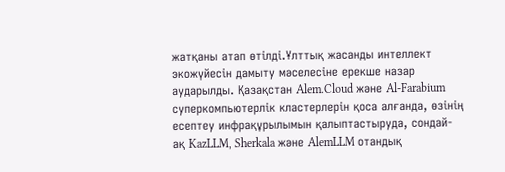жатқаны атап өтілді.Ұлттық жасанды интеллект экожүйесін дамыту мәселесіне ерекше назар аударылды. Қазақстан Alem.Cloud және Al-Farabium суперкомпьютерлік кластерлерін қоса алғанда, өзінің есептеу инфрақұрылымын қалыптастыруда, сондай-ақ KazLLM, Sherkala және AlemLLM отандық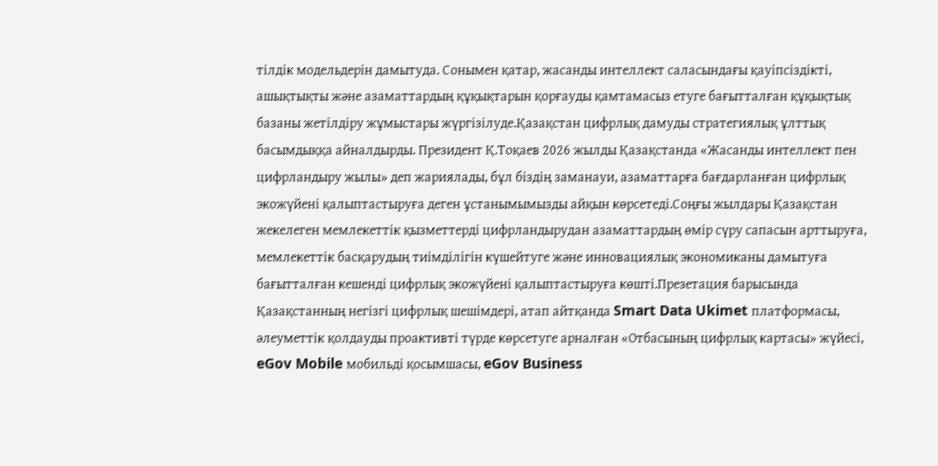тілдік модельдерін дамытуда. Сонымен қатар, жасанды интеллект саласындағы қауіпсіздікті, ашықтықты және азаматтардың құқықтарын қорғауды қамтамасыз етуге бағытталған құқықтық базаны жетілдіру жұмыстары жүргізілуде.Қазақстан цифрлық дамуды стратегиялық ұлттық басымдыққа айналдырды. Президент Қ.Тоқаев 2026 жылды Қазақстанда «Жасанды интеллект пен цифрландыру жылы» деп жариялады, бұл біздің заманауи, азаматтарға бағдарланған цифрлық экожүйені қалыптастыруға деген ұстанымымызды айқын көрсетеді.Соңғы жылдары Қазақстан жекелеген мемлекеттік қызметтерді цифрландырудан азаматтардың өмір сүру сапасын арттыруға, мемлекеттік басқарудың тиімділігін күшейтуге және инновациялық экономиканы дамытуға бағытталған кешенді цифрлық экожүйені қалыптастыруға көшті.Презетация барысында Қазақстанның негізгі цифрлық шешімдері, атап айтқанда Smart Data Ukimet платформасы, әлеуметтік қолдауды проактивті түрде көрсетуге арналған «Отбасының цифрлық картасы» жүйесі, eGov Mobile мобильді қосымшасы, eGov Business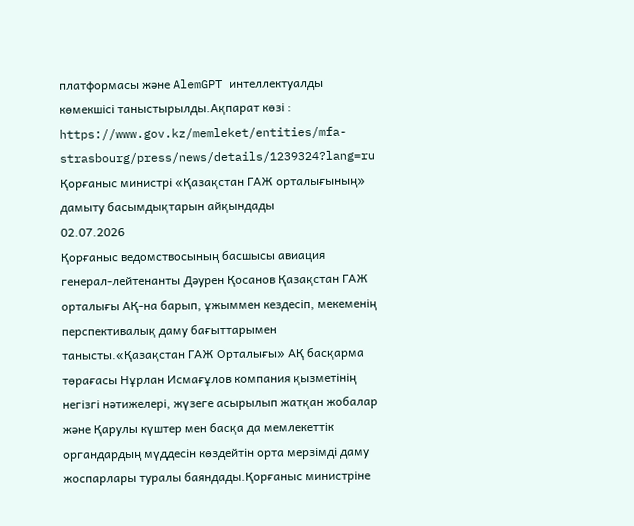платформасы және AlemGPT интеллектуалды көмекшісі таныстырылды.Ақпарат көзі : https://www.gov.kz/memleket/entities/mfa-strasbourg/press/news/details/1239324?lang=ru
Қорғаныс министрі «Қазақстан ГАЖ орталығының» дамыту басымдықтарын айқындады
02.07.2026
Қорғаныс ведомствосының басшысы авиация генерал-лейтенанты Дәурен Қосанов Қазақстан ГАЖ орталығы АҚ-на барып, ұжыммен кездесіп, мекеменің перспективалық даму бағыттарымен танысты.«Қазақстан ГАЖ Орталығы» АҚ басқарма төрағасы Нұрлан Исмағұлов компания қызметінің негізгі нәтижелері, жүзеге асырылып жатқан жобалар және Қарулы күштер мен басқа да мемлекеттік органдардың мүддесін көздейтін орта мерзімді даму жоспарлары туралы баяндады.Қорғаныс министріне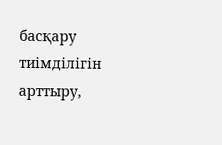басқару тиімділігін арттыру,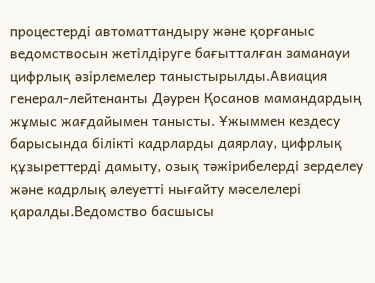процестерді автоматтандыру және қорғаныс ведомствосын жетілдіруге бағытталған заманауи цифрлық әзірлемелер таныстырылды.Авиация генерал-лейтенанты Дәурен Қосанов мамандардың жұмыс жағдайымен танысты. Ұжыммен кездесу барысында білікті кадрларды даярлау, цифрлық құзыреттерді дамыту, озық тәжірибелерді зерделеу және кадрлық әлеуетті нығайту мәселелері қаралды.Ведомство басшысы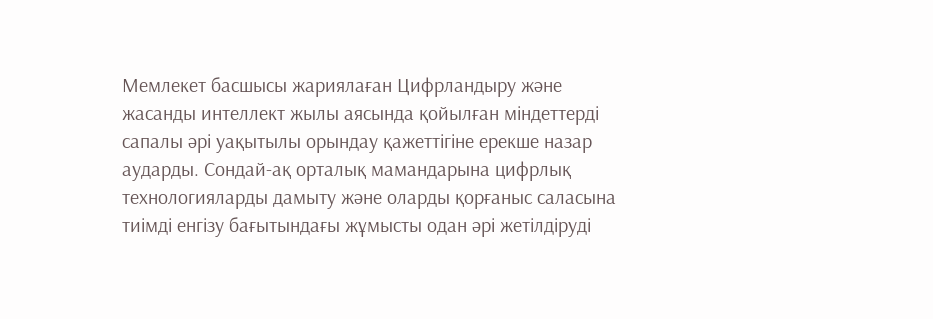Мемлекет басшысы жариялаған Цифрландыру және жасанды интеллект жылы аясында қойылған міндеттерді сапалы әрі уақытылы орындау қажеттігіне ерекше назар аударды. Сондай-ақ орталық мамандарына цифрлық технологияларды дамыту және оларды қорғаныс саласына тиімді енгізу бағытындағы жұмысты одан әрі жетілдіруді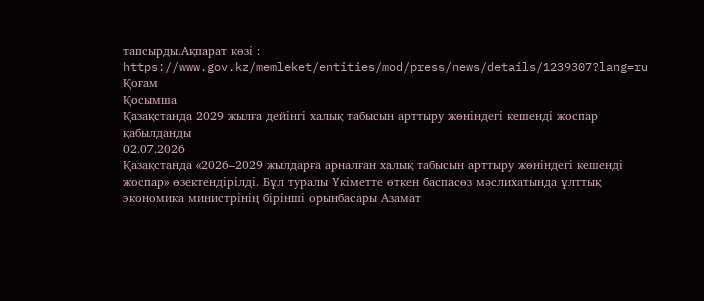тапсырды.Ақпарат көзі : https://www.gov.kz/memleket/entities/mod/press/news/details/1239307?lang=ru
Қоғам
Қосымша
Қазақстанда 2029 жылға дейінгі халық табысын арттыру жөніндегі кешенді жоспар қабылданды
02.07.2026
Қазақстанда «2026–2029 жылдарға арналған халық табысын арттыру жөніндегі кешенді жоспар» өзектендірілді. Бұл туралы Үкіметте өткен баспасөз мәслихатында ұлттық экономика министрінің бірінші орынбасары Азамат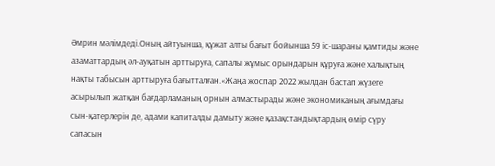Әмрин мәлімдеді.Оның айтуынша, құжат алты бағыт бойынша 59 іс-шараны қамтиды және азаматтардың әл-ауқатын арттыруға, сапалы жұмыс орындарын құруға және халықтың нақты табысын арттыруға бағытталған.«Жаңа жоспар 2022 жылдан бастап жүзеге асырылып жатқан бағдарламаның орнын алмастырады және экономиканың ағымдағы сын-қатерлерін де, адами капиталды дамыту және қазақстандықтардың өмір сүру сапасын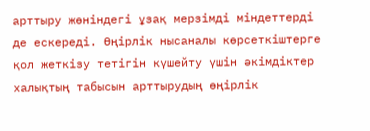арттыру жөніндегі ұзақ мерзімді міндеттерді де ескереді. Өңірлік нысаналы көрсеткіштерге қол жеткізу тетігін күшейту үшін әкімдіктер халықтың табысын арттырудың өңірлік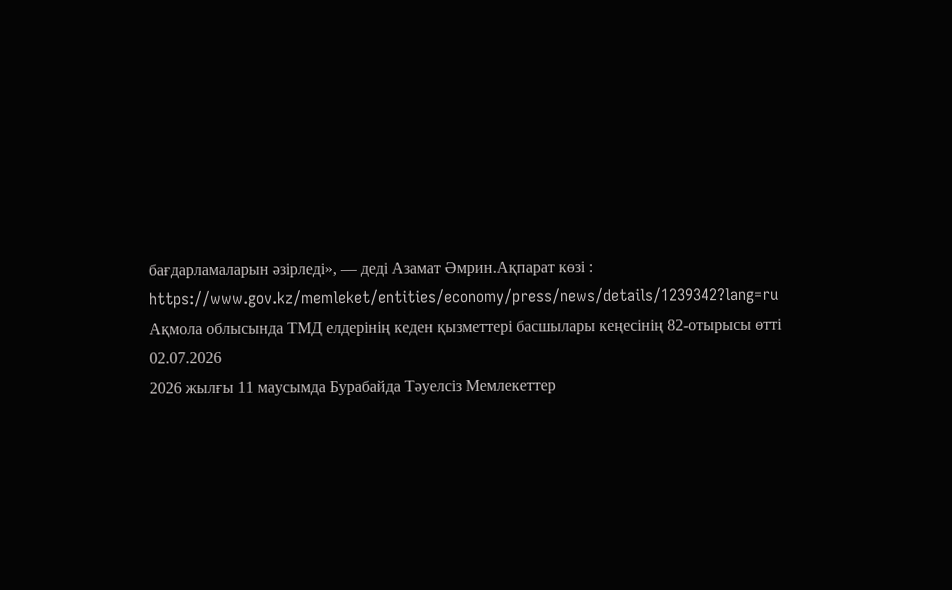бағдарламаларын әзірледі», — деді Азамат Әмрин.Ақпарат көзі : https://www.gov.kz/memleket/entities/economy/press/news/details/1239342?lang=ru
Ақмола облысында ТМД елдерінің кеден қызметтері басшылары кеңесінің 82-отырысы өтті
02.07.2026
2026 жылғы 11 маусымда Бурабайда Тәуелсіз Мемлекеттер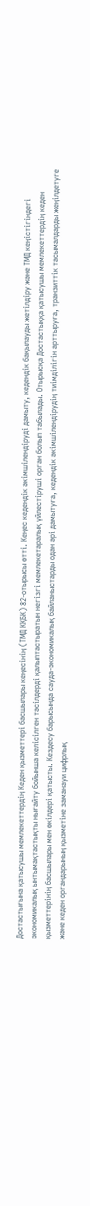Достастығына қатысушы мемлекеттердің Кеден қызметтері басшылары кеңесінің (ТМД КҚБК) 82-отырысы өтті. Кеңес кедендік әкімшілендіруді дамыту, кедендік бақылауды жетілдіру және ТМД кеңістігіндегі экономикалық ынтымақтастықты нығайту бойынша келісілген тәсілдерді қалыптастыратын негізгі мемлекетаралық үйлестіруші орган болып табылады. Отырысқа Достастыққа қатысушы мемлекеттердің кеден қызметтерінің басшылары мен өкілдері қатысты. Кездесу барысында сауда-экономикалық байланыстарды одан әрі дамытуға, кедендік әкімшілендірудің тиімділігін арттыруға, транзиттік тасымалдарды жеңілдетуге және кеден органдарының қызметіне заманауи цифрлық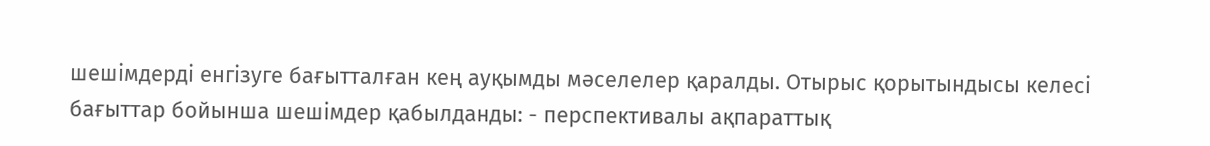шешімдерді енгізуге бағытталған кең ауқымды мәселелер қаралды. Отырыс қорытындысы келесі бағыттар бойынша шешімдер қабылданды: - перспективалы ақпараттық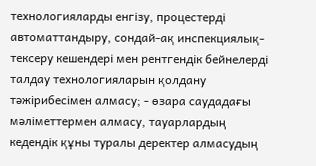технологияларды енгізу, процестерді автоматтандыру, сондай-ақ инспекциялық-тексеру кешендері мен рентгендік бейнелерді талдау технологияларын қолдану тәжірибесімен алмасу; - өзара саудадағы мәліметтермен алмасу, тауарлардың кедендік құны туралы деректер алмасудың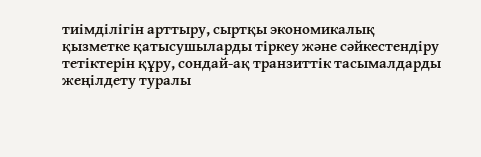тиімділігін арттыру, сыртқы экономикалық қызметке қатысушыларды тіркеу және сәйкестендіру тетіктерін құру, сондай-ақ транзиттік тасымалдарды жеңілдету туралы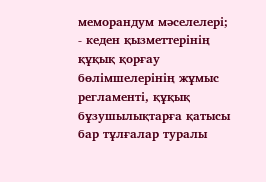меморандум мәселелері; - кеден қызметтерінің құқық қорғау бөлімшелерінің жұмыс регламенті, құқық бұзушылықтарға қатысы бар тұлғалар туралы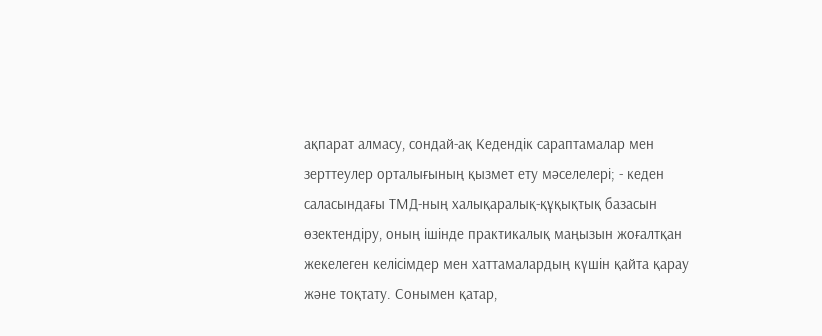ақпарат алмасу, сондай-ақ Кедендік сараптамалар мен зерттеулер орталығының қызмет ету мәселелері; - кеден саласындағы ТМД-ның халықаралық-құқықтық базасын өзектендіру, оның ішінде практикалық маңызын жоғалтқан жекелеген келісімдер мен хаттамалардың күшін қайта қарау және тоқтату. Сонымен қатар,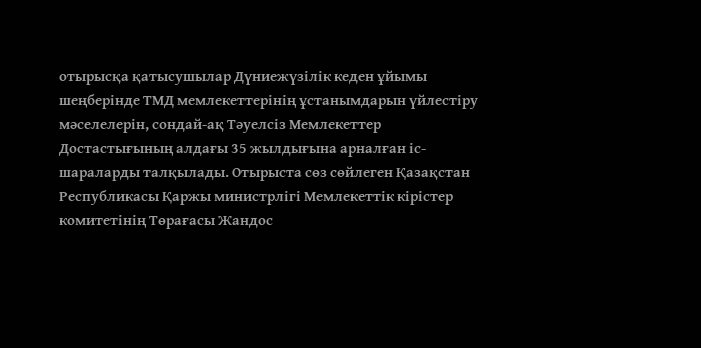отырысқа қатысушылар Дүниежүзілік кеден ұйымы шеңберінде ТМД мемлекеттерінің ұстанымдарын үйлестіру мәселелерін, сондай-ақ Тәуелсіз Мемлекеттер Достастығының алдағы 35 жылдығына арналған іс-шараларды талқылады. Отырыста сөз сөйлеген Қазақстан Республикасы Қаржы министрлігі Мемлекеттік кірістер комитетінің Төрағасы Жандос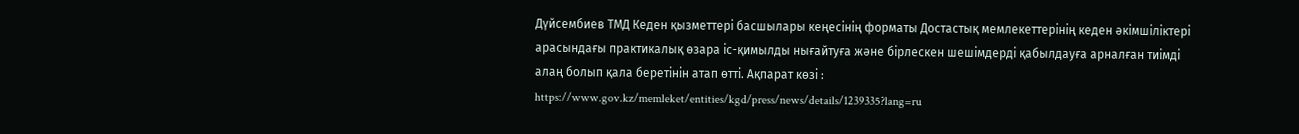Дүйсембиев ТМД Кеден қызметтері басшылары кеңесінің форматы Достастық мемлекеттерінің кеден әкімшіліктері арасындағы практикалық өзара іс-қимылды нығайтуға және бірлескен шешімдерді қабылдауға арналған тиімді алаң болып қала беретінін атап өтті. Ақпарат көзі : https://www.gov.kz/memleket/entities/kgd/press/news/details/1239335?lang=ru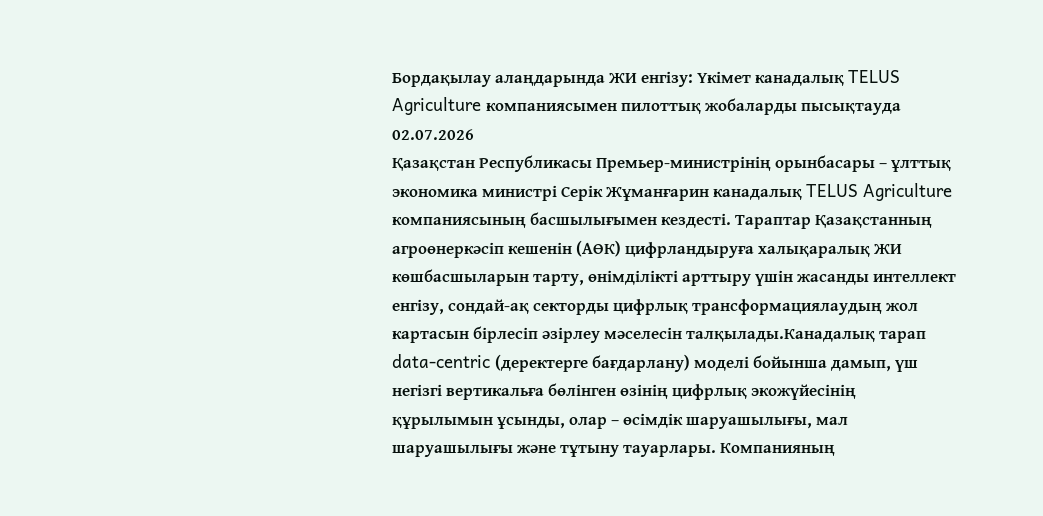Бордақылау алаңдарында ЖИ енгізу: Үкімет канадалық TELUS Agriculture компаниясымен пилоттық жобаларды пысықтауда
02.07.2026
Қазақстан Республикасы Премьер-министрінің орынбасары – ұлттық экономика министрі Серік Жұманғарин канадалық TELUS Agriculture компаниясының басшылығымен кездесті. Тараптар Қазақстанның агроөнеркәсіп кешенін (АӨК) цифрландыруға халықаралық ЖИ көшбасшыларын тарту, өнімділікті арттыру үшін жасанды интеллект енгізу, сондай-ақ секторды цифрлық трансформациялаудың жол картасын бірлесіп әзірлеу мәселесін талқылады.Канадалық тарап data-centric (деректерге бағдарлану) моделі бойынша дамып, үш негізгі вертикальға бөлінген өзінің цифрлық экожүйесінің құрылымын ұсынды, олар – өсімдік шаруашылығы, мал шаруашылығы және тұтыну тауарлары. Компанияның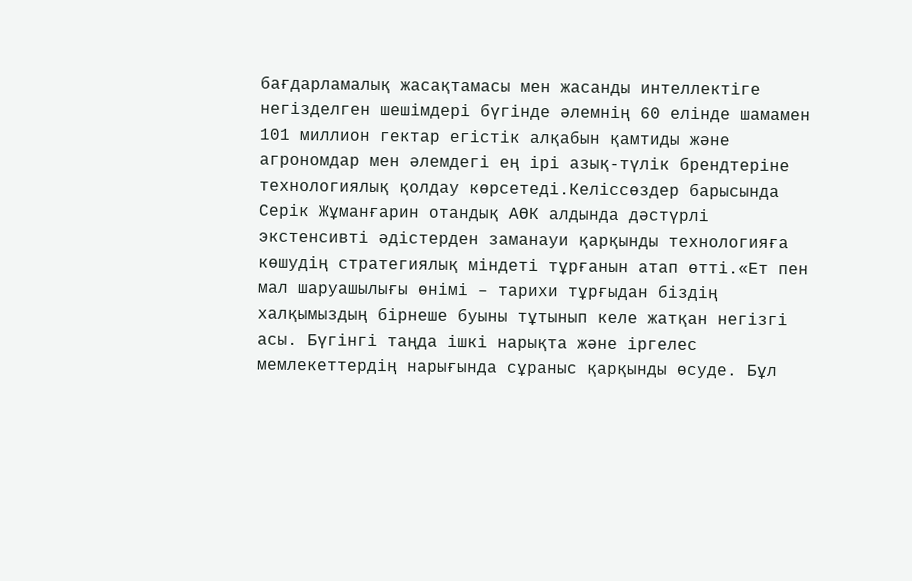бағдарламалық жасақтамасы мен жасанды интеллектіге негізделген шешімдері бүгінде әлемнің 60 елінде шамамен 101 миллион гектар егістік алқабын қамтиды және агрономдар мен әлемдегі ең ірі азық-түлік брендтеріне технологиялық қолдау көрсетеді.Келіссөздер барысында Серік Жұманғарин отандық АӨК алдында дәстүрлі экстенсивті әдістерден заманауи қарқынды технологияға көшудің стратегиялық міндеті тұрғанын атап өтті.«Ет пен мал шаруашылығы өнімі – тарихи тұрғыдан біздің халқымыздың бірнеше буыны тұтынып келе жатқан негізгі асы. Бүгінгі таңда ішкі нарықта және іргелес мемлекеттердің нарығында сұраныс қарқынды өсуде. Бұл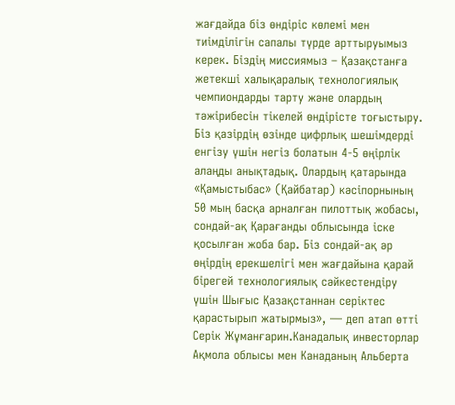жағдайда біз өндіріс көлемі мен тиімділігін сапалы түрде арттыруымыз керек. Біздің миссиямыз – Қазақстанға жетекші халықаралық технологиялық чемпиондарды тарту және олардың тәжірибесін тікелей өндірісте тоғыстыру. Біз қазірдің өзінде цифрлық шешімдерді енгізу үшін негіз болатын 4-5 өңірлік алаңды анықтадық. Олардың қатарында «Қамыстыбас» (Қайбатар) кәсіпорнының 50 мың басқа арналған пилоттық жобасы, сондай-ақ Қарағанды облысында іске қосылған жоба бар. Біз сондай-ақ әр өңірдің ерекшелігі мен жағдайына қарай бірегей технологиялық сәйкестендіру үшін Шығыс Қазақстаннан серіктес қарастырып жатырмыз», — деп атап өтті Серік Жұманғарин.Канадалық инвесторлар Ақмола облысы мен Канаданың Альберта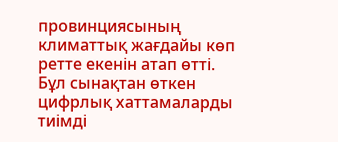провинциясының климаттық жағдайы көп ретте екенін атап өтті. Бұл сынақтан өткен цифрлық хаттамаларды тиімді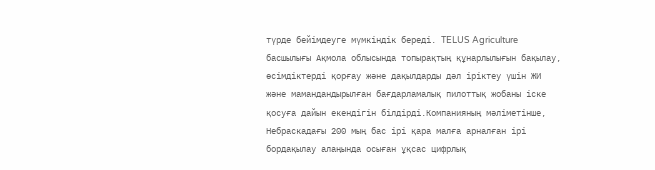түрде бейімдеуге мүмкіндік береді. TELUS Agriculture басшылығы Ақмола облысында топырақтың құнарлылығын бақылау, өсімдіктерді қорғау және дақылдарды дәл іріктеу үшін ЖИ және мамандандырылған бағдарламалық пилоттық жобаны іске қосуға дайын екендігін білдірді.Компанияның мәліметінше, Небраскадағы 200 мың бас ірі қара малға арналған ірі бордақылау алаңында осыған ұқсас цифрлық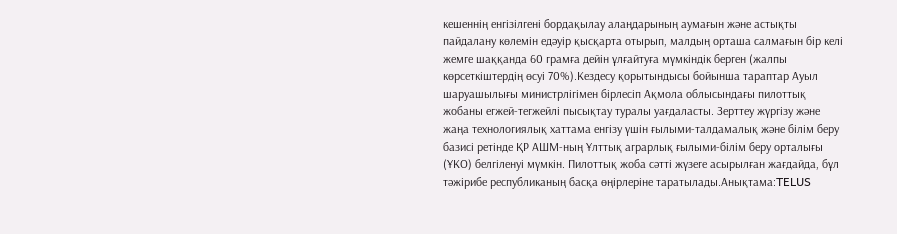кешеннің енгізілгені бордақылау алаңдарының аумағын және астықты пайдалану көлемін едәуір қысқарта отырып, малдың орташа салмағын бір келі жемге шаққанда 60 грамға дейін ұлғайтуға мүмкіндік берген (жалпы көрсеткіштердің өсуі 70%).Кездесу қорытындысы бойынша тараптар Ауыл шаруашылығы министрлігімен бірлесіп Ақмола облысындағы пилоттық жобаны егжей-тегжейлі пысықтау туралы уағдаласты. Зерттеу жүргізу және жаңа технологиялық хаттама енгізу үшін ғылыми-талдамалық және білім беру базисі ретінде ҚР АШМ-ның Ұлттық аграрлық ғылыми-білім беру орталығы (ҰКО) белгіленуі мүмкін. Пилоттық жоба сәтті жүзеге асырылған жағдайда, бұл тәжірибе республиканың басқа өңірлеріне таратылады.Анықтама:TELUS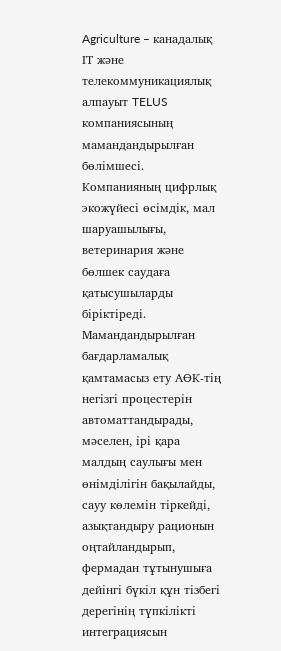Agriculture – канадалық ІT және телекоммуникациялық алпауыт TELUS компаниясының мамандандырылған бөлімшесі. Компанияның цифрлық экожүйесі өсімдік, мал шаруашылығы, ветеринария және бөлшек саудаға қатысушыларды біріктіреді. Мамандандырылған бағдарламалық қамтамасыз ету АӨК-тің негізгі процестерін автоматтандырады, мәселен, ірі қара малдың саулығы мен өнімділігін бақылайды, сауу көлемін тіркейді, азықтандыру рационын оңтайландырып, фермадан тұтынушыға дейінгі бүкіл құн тізбегі дерегінің түпкілікті интеграциясын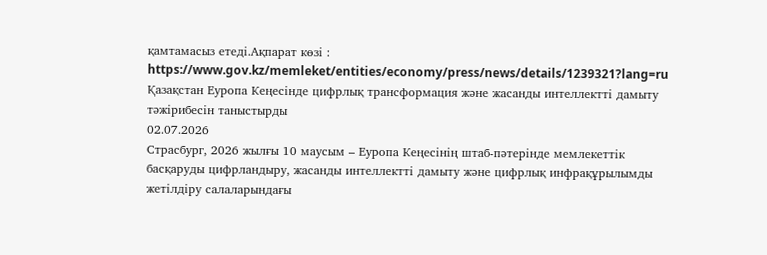қамтамасыз етеді.Ақпарат көзі : https://www.gov.kz/memleket/entities/economy/press/news/details/1239321?lang=ru
Қазақстан Еуропа Кеңесінде цифрлық трансформация және жасанды интеллектті дамыту тәжірибесін таныстырды
02.07.2026
Страсбург, 2026 жылғы 10 маусым – Еуропа Кеңесінің штаб-пәтерінде мемлекеттік басқаруды цифрландыру, жасанды интеллектті дамыту және цифрлық инфрақұрылымды жетілдіру салаларындағы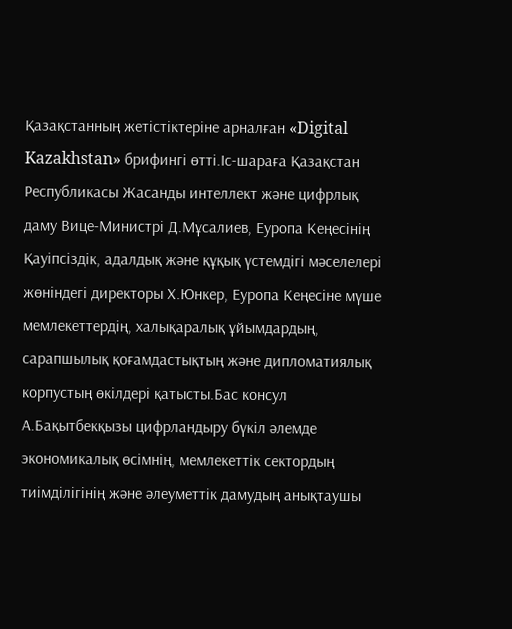Қазақстанның жетістіктеріне арналған «Digital Kazakhstan» брифингі өтті.Іс-шараға Қазақстан Республикасы Жасанды интеллект және цифрлық даму Вице-Министрі Д.Мұсалиев, Еуропа Кеңесінің Қауіпсіздік, адалдық және құқық үстемдігі мәселелері жөніндегі директоры Х.Юнкер, Еуропа Кеңесіне мүше мемлекеттердің, халықаралық ұйымдардың, сарапшылық қоғамдастықтың және дипломатиялық корпустың өкілдері қатысты.Бас консул А.Бақытбекқызы цифрландыру бүкіл әлемде экономикалық өсімнің, мемлекеттік сектордың тиімділігінің және әлеуметтік дамудың анықтаушы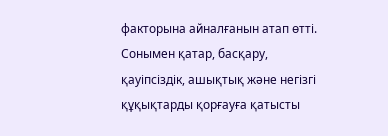факторына айналғанын атап өтті. Сонымен қатар, басқару, қауіпсіздік, ашықтық және негізгі құқықтарды қорғауға қатысты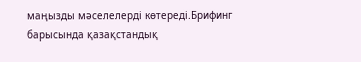маңызды мәселелерді көтереді.Брифинг барысында қазақстандық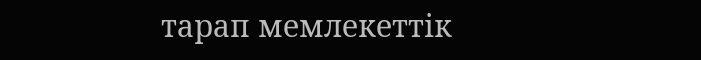тарап мемлекеттік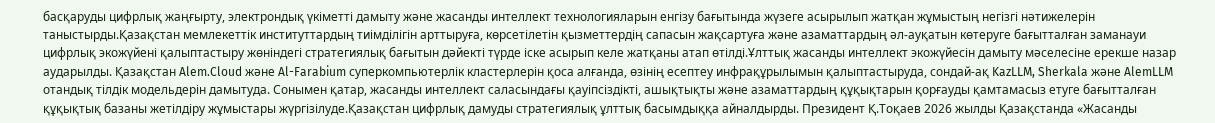басқаруды цифрлық жаңғырту, электрондық үкіметті дамыту және жасанды интеллект технологияларын енгізу бағытында жүзеге асырылып жатқан жұмыстың негізгі нәтижелерін таныстырды.Қазақстан мемлекеттік институттардың тиімділігін арттыруға, көрсетілетін қызметтердің сапасын жақсартуға және азаматтардың әл-ауқатын көтеруге бағытталған заманауи цифрлық экожүйені қалыптастыру жөніндегі стратегиялық бағытын дәйекті түрде іске асырып келе жатқаны атап өтілді.Ұлттық жасанды интеллект экожүйесін дамыту мәселесіне ерекше назар аударылды. Қазақстан Alem.Cloud және Al-Farabium суперкомпьютерлік кластерлерін қоса алғанда, өзінің есептеу инфрақұрылымын қалыптастыруда, сондай-ақ KazLLM, Sherkala және AlemLLM отандық тілдік модельдерін дамытуда. Сонымен қатар, жасанды интеллект саласындағы қауіпсіздікті, ашықтықты және азаматтардың құқықтарын қорғауды қамтамасыз етуге бағытталған құқықтық базаны жетілдіру жұмыстары жүргізілуде.Қазақстан цифрлық дамуды стратегиялық ұлттық басымдыққа айналдырды. Президент Қ.Тоқаев 2026 жылды Қазақстанда «Жасанды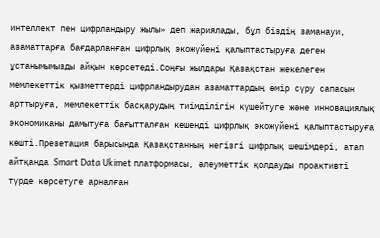интеллект пен цифрландыру жылы» деп жариялады, бұл біздің заманауи, азаматтарға бағдарланған цифрлық экожүйені қалыптастыруға деген ұстанымымызды айқын көрсетеді.Соңғы жылдары Қазақстан жекелеген мемлекеттік қызметтерді цифрландырудан азаматтардың өмір сүру сапасын арттыруға, мемлекеттік басқарудың тиімділігін күшейтуге және инновациялық экономиканы дамытуға бағытталған кешенді цифрлық экожүйені қалыптастыруға көшті.Презетация барысында Қазақстанның негізгі цифрлық шешімдері, атап айтқанда Smart Data Ukimet платформасы, әлеуметтік қолдауды проактивті түрде көрсетуге арналған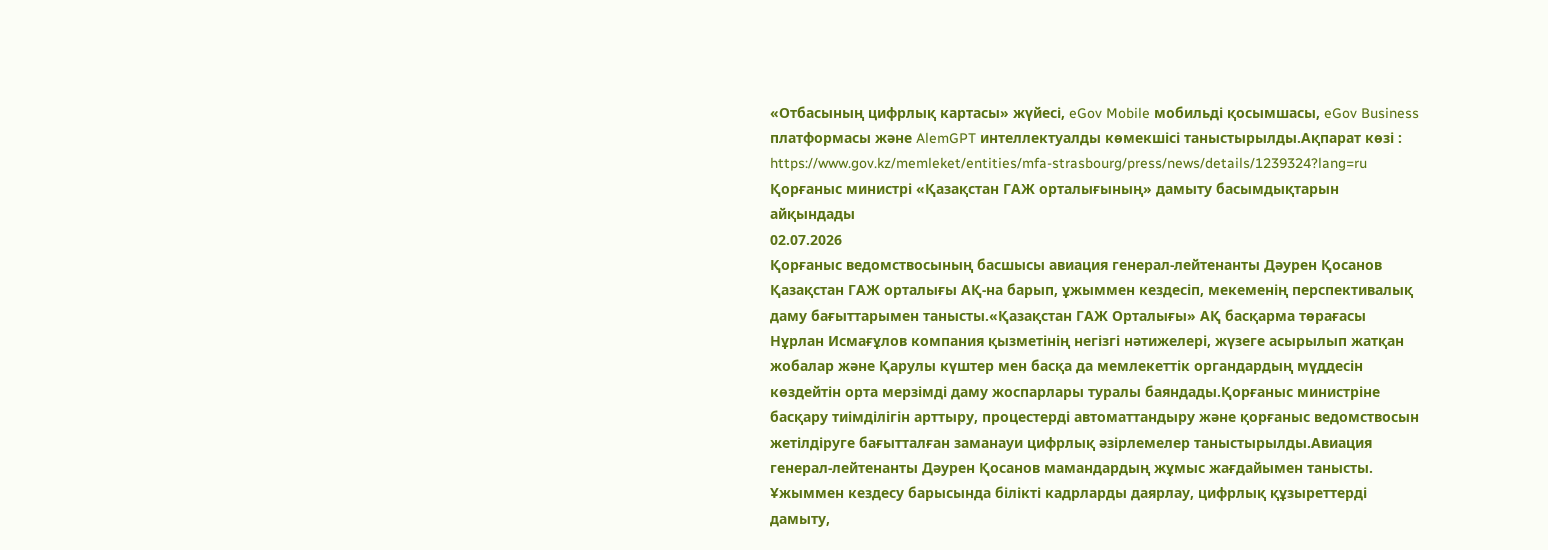«Отбасының цифрлық картасы» жүйесі, eGov Mobile мобильді қосымшасы, eGov Business платформасы және AlemGPT интеллектуалды көмекшісі таныстырылды.Ақпарат көзі : https://www.gov.kz/memleket/entities/mfa-strasbourg/press/news/details/1239324?lang=ru
Қорғаныс министрі «Қазақстан ГАЖ орталығының» дамыту басымдықтарын айқындады
02.07.2026
Қорғаныс ведомствосының басшысы авиация генерал-лейтенанты Дәурен Қосанов Қазақстан ГАЖ орталығы АҚ-на барып, ұжыммен кездесіп, мекеменің перспективалық даму бағыттарымен танысты.«Қазақстан ГАЖ Орталығы» АҚ басқарма төрағасы Нұрлан Исмағұлов компания қызметінің негізгі нәтижелері, жүзеге асырылып жатқан жобалар және Қарулы күштер мен басқа да мемлекеттік органдардың мүддесін көздейтін орта мерзімді даму жоспарлары туралы баяндады.Қорғаныс министріне басқару тиімділігін арттыру, процестерді автоматтандыру және қорғаныс ведомствосын жетілдіруге бағытталған заманауи цифрлық әзірлемелер таныстырылды.Авиация генерал-лейтенанты Дәурен Қосанов мамандардың жұмыс жағдайымен танысты. Ұжыммен кездесу барысында білікті кадрларды даярлау, цифрлық құзыреттерді дамыту,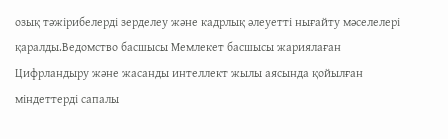озық тәжірибелерді зерделеу және кадрлық әлеуетті нығайту мәселелері қаралды.Ведомство басшысы Мемлекет басшысы жариялаған Цифрландыру және жасанды интеллект жылы аясында қойылған міндеттерді сапалы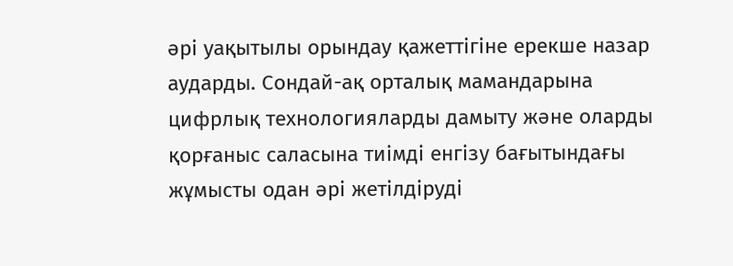әрі уақытылы орындау қажеттігіне ерекше назар аударды. Сондай-ақ орталық мамандарына цифрлық технологияларды дамыту және оларды қорғаныс саласына тиімді енгізу бағытындағы жұмысты одан әрі жетілдіруді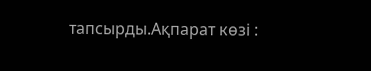тапсырды.Ақпарат көзі :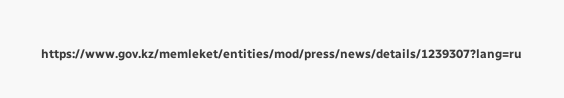https://www.gov.kz/memleket/entities/mod/press/news/details/1239307?lang=ru